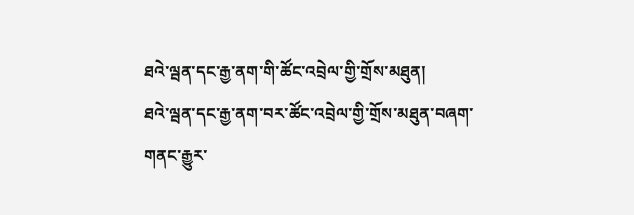ཐའེ་ལྦན་དང་རྒྱ་ནག་གི་ཚོང་འབྲེལ་གྱི་གྲོས་མཐུན།
ཐའེ་ལྦན་དང་རྒྱ་ནག་བར་ཚོང་འབྲེལ་གྱི་གྲོས་མཐུན་བཞག་གནང་རྒྱུར་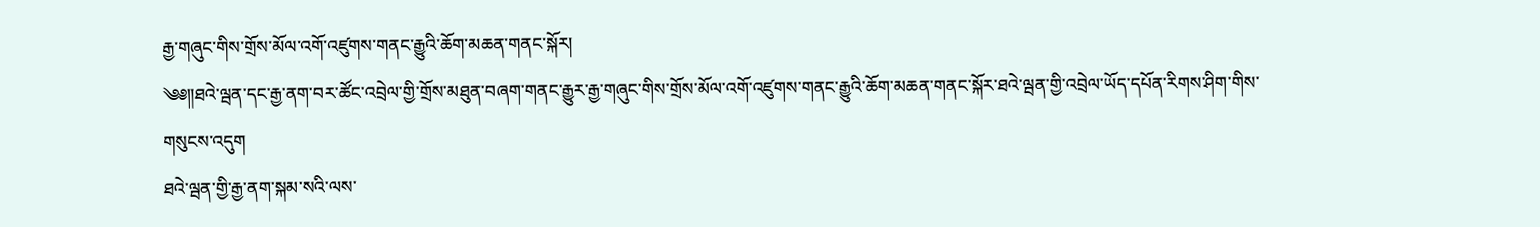རྒྱ་གཞུང་གིས་གྲོས་མོལ་འགོ་འཛུགས་གནང་རྒྱུའི་ཆོག་མཆན་གནང་སྐོར།
༄༅༎ཐའེ་ལྦན་དང་རྒྱ་ནག་བར་ཚོང་འབྲེལ་གྱི་གྲོས་མཐུན་བཞག་གནང་རྒྱུར་རྒྱ་གཞུང་གིས་གྲོས་མོལ་འགོ་འཛུགས་གནང་རྒྱུའི་ཆོག་མཆན་གནང་སྐོར་ཐའེ་ལྦན་གྱི་འབྲེལ་ཡོད་དཔོན་རིགས་ཤིག་གིས་གསུངས་འདུག
ཐའེ་ལྦན་གྱི་རྒྱ་ནག་སྐམ་སའི་ལས་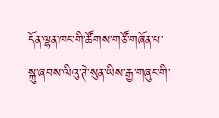དོན་ལྷན་ཁང་གི་ཚོགས་གཙོ་གཞོན་པ་སྐུ་ཞབས་ལིའུ་ཊེ་སུན་ཡིས་རྒྱ་གཞུང་གི་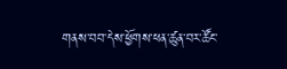གནས་བབ་དེས་ཕྱོགས་ཕན་ཚུན་བར་ཚོང་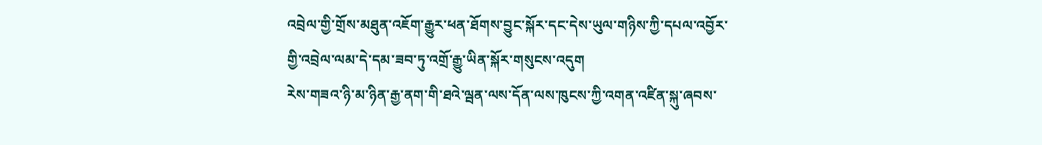འབྲེལ་གྱི་གྲོས་མཐུན་འཇོག་རྒྱུར་ཕན་ཐོགས་བྱུང་སྐོར་དང་དེས་ཡུལ་གཉིས་ཀྱི་དཔལ་འབྱོར་གྱི་འབྲེལ་ལམ་དེ་དམ་ཟབ་ཏུ་འགྲོ་རྒྱུ་ཡིན་སྐོར་གསུངས་འདུག
རེས་གཟའ་ཉི་མ་ཉིན་རྒྱ་ནག་གི་ཐའེ་ལྦན་ལས་དོན་ལས་ཁུངས་ཀྱི་འགན་འཛིན་སྐུ་ཞབས་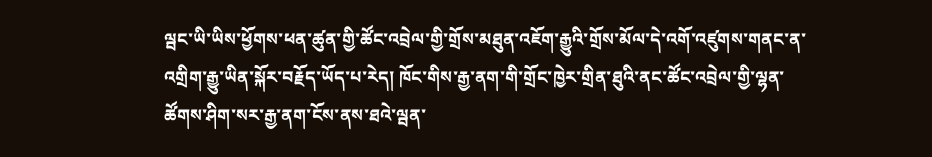ལྦང་ཡི་ཡིས་ཕྱོགས་ཕན་ཚུན་གྱི་ཚོང་འབྲེལ་གྱི་གྲོས་མཐུན་འཇོག་རྒྱུའི་གྲོས་མོལ་དེ་འགོ་འཛུགས་གནང་ན་འགྲིག་རྒྱུ་ཡིན་སྐོར་བརྗོད་ཡོད་པ་རེད། ཁོང་གིས་རྒྱ་ནག་གི་གྲོང་ཁྱེར་གྲིན་ཐུའི་ནང་ཚོང་འབྲེལ་གྱི་ལྷན་ཚོགས་ཤིག་སར་རྒྱ་ནག་ངོས་ནས་ཐའེ་ལྦན་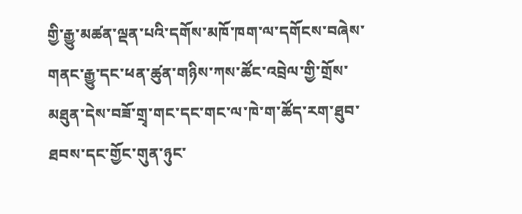གྱི་རྒྱུ་མཚན་ལྡན་པའི་དགོས་མཁོ་ཁག་ལ་དགོངས་བཞེས་གནང་རྒྱུ་དང་ཕན་ཚུན་གཉིས་ཀས་ཚོང་འབྲེལ་གྱི་གྲོས་མཐུན་དེས་བཟོ་གྲྭ་གང་དང་གང་ལ་ཁེ་ག་ཚོད་རག་ཐུབ་ཐབས་དང་གྱོང་གུན་ཉུང་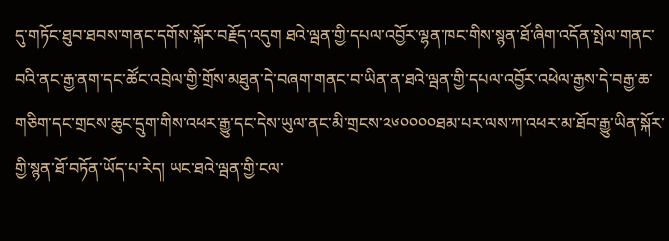དུ་གཏོང་ཐུབ་ཐབས་གནང་དགོས་སྐོར་བརྗོད་འདུག ཐའེ་ལྦན་གྱི་དཔལ་འབྱོར་ལྷན་ཁང་གིས་སྙན་ཐོ་ཞིག་འདོན་སྤེལ་གནང་བའི་ནང་རྒྱ་ནག་དང་ཚོང་འབྲེལ་གྱི་གྲོས་མཐུན་དེ་བཞག་གནང་བ་ཡིན་ན་ཐའེ་ལྦན་གྱི་དཔལ་འབྱོར་འཕེལ་རྒྱས་དེ་བརྒྱ་ཆ་གཅིག་དང་གྲངས་ཆུང་དྲུག་གིས་འཕར་རྒྱུ་དང་དེས་ཡུལ་ནང་མི་གྲངས་༢༦༠༠༠༠ཐམ་པར་ལས་ཀ་འཕར་མ་ཐོབ་རྒྱུ་ཡིན་སྐོར་གྱི་སྙན་ཐོ་བཏོན་ཡོད་པ་རེད། ཡང་ཐའེ་ལྦན་གྱི་ངལ་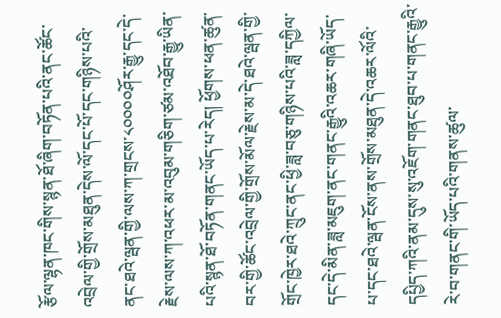རྩོལ་ལྷན་ཁང་གིས་སྙན་ཐོ་ཞིག་བཏོན་པའི་ནང་ཚོང་འབྲེལ་གྱི་གྲོས་མཐུན་དེས་ལོ་དང་པོ་དང་གཉིས་པའི་ནང་ཐའེ་ལྦན་གྱི་ལས་ཀ་གྲངས་༨༠༠༠༠ཤོར་རྒྱུ་དང་དེ་རྗེས་ལས་ཀ་འཕར་མ་འབུམ་གཅིག་ཙམ་འཐོབ་རྒྱུ་ཡིན་པའི་སྙན་ཐོ་བཏོན་གནང་ཡོད་པ་རེད། ཕྱོགས་ཕན་ཚུན་བར་གྱི་ཚོང་འབྲེལ་གྱི་གྲོས་མོལ་རྗེས་མ་དེ་ཐའེ་ལྦན་གྱི་གྲོང་ཁྱེར་ཐའེ་ཀྲུང་ནང་ཕྱི་ཟླ་བཅུ་གཉིས་པའི་ཟླ་དཀྱིལ་དང་དེ་མིན་ཟླ་མཇུག་ནང་གནང་རྒྱུའི་འཆར་གཞི་ཡོད་པ་དང་ཐའེ་ལྦན་ངོས་ནས་གྲོས་མཐུན་དེ་འཆར་ལོའི་དཔྱིད་ཀའི་ནམ་དུས་སུ་འཇོག་གནང་ཐུབ་པ་གནང་རྒྱུའི་རེ་བ་གནང་གི་ཡོད་པའི་གནས་ཚུལ་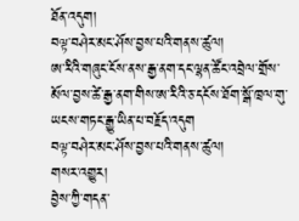ཐོན་འདུག།
བལྟ་བཤེར་མང་ཤོས་བྱས་པའི་གནས་ཚུལ།
ཨ་རིའི་གཞུང་ངོས་ནས་རྒྱ་ནག་དང་ལྷན་ཚོང་འབྲེལ་གྲོས་མོལ་བྱས་ཚེ་རྒྱ་ནག་གིས་ཨ་རིའི་ཅ་དངོས་ཐོག་སྒོ་ཁྲལ་གུ་ཡངས་གཏང་རྒྱུ་ཡིན་པ་བརྗོད་འདུག
བལྟ་བཤེར་མང་ཤོས་བྱས་པའི་གནས་ཚུལ།
གསར་འགྱུར།
བྱེས་ཀྱི་གདན་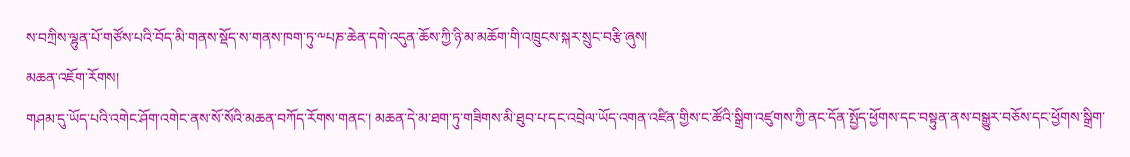ས་བཀྲིས་ལྷུན་པོ་གཙོས་པའི་བོད་མི་གནས་སྡོད་ས་གནས་ཁག་ཏུ་༸པཎ་ཆེན་དགེ་འདུན་ཆོས་ཀྱི་ཉི་མ་མཆོག་གི་འཁྲུངས་སྐར་སྲུང་བརྩི་ཞུས།
མཆན་འཇོག་རོགས།
གཤམ་དུ་ཡོད་པའི་འགེང་ཤོག་འགེང་ནས་སོ་སོའི་མཆན་བཀོད་རོགས་གནང་། མཆན་དེ་མ་ཐག་ཏུ་གཟིགས་མི་ཐུབ་པ་དང་འབྲེལ་ཡོད་འགན་འཛིན་གྱིས་ང་ཚོའི་སྒྲིག་འཛུགས་ཀྱི་ནང་དོན་སྤྱོད་ཕྱོགས་དང་བསྟུན་ནས་བསྒྱུར་བཅོས་དང་ཕྱོགས་སྒྲིག་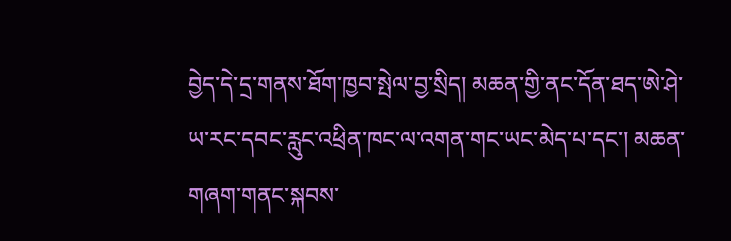བྱེད་དེ་དྲ་གནས་ཐོག་ཁྱབ་སྤེལ་བྱ་སྲིད། མཆན་གྱི་ནང་དོན་ཐད་ཨེ་ཤེ་ཡ་རང་དབང་རླུང་འཕྲིན་ཁང་ལ་འགན་གང་ཡང་མེད་པ་དང་། མཆན་གཞག་གནང་སྐབས་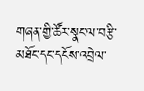གཞན་གྱི་ཚོར་སྣང་ལ་བརྩི་མཐོང་དང་དངོས་འབྲེལ་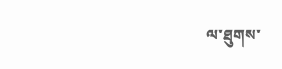ལ་ཐུགས་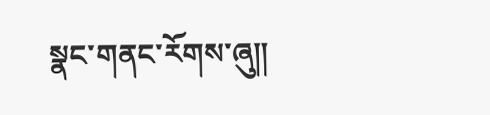སྣང་གནང་རོགས་ཞུ༎